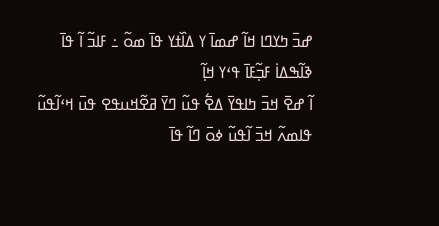ߝߏ߫ ߤߌߣߊ ߞߊ߬ ߝߘߊ߫ ߌ ߡߊ߰ߙߌ ߟߊ߫ ߘߋ߬ ߸ ߓߊߏ߬ ߊ߬ ߟߊ߫ ߢߊ߬ߒߡߊ߭ ߓߏ߲߬ߓߊ߫ ߟߵߌ ߞߊ߲߬
ߊ߬ ߝߐ߫ ߞߏ߫ ߤߊߟߌ߫ ߡߐ߱ ߟߎ߬ ߣߌ߫ ߥߐ߬ߞߎߟߐ ߟߎ߫ ߞߵߊ߬ߟߎ߬ ߟߊߘߍ߬ ߞߏ߫ ߊ߬ߟߎ߬ ߦߋ߫ ߣߊ߬ ߟߊ߫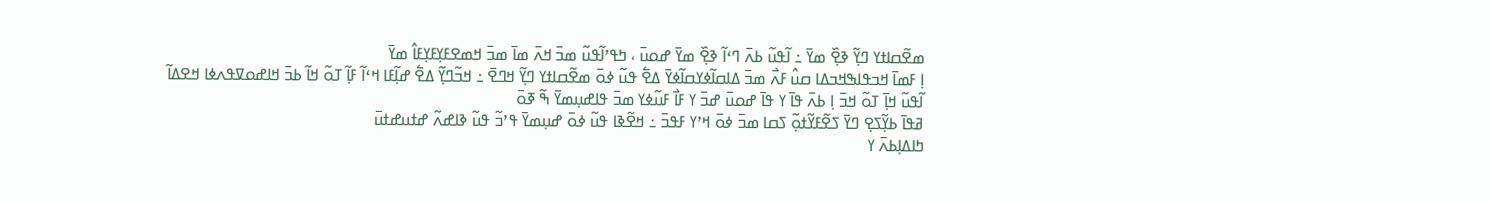ߘߐ߬ߛߊߙߌ ߣߌ߲߬ ߢߐ߲߰ ߘߌ߫ ߸ ߊ߬ߟߎ߬ ߕߍ߫ ߣߵߊ߬ ߢߐ߲߰ ߘߌ߫ ߝߋߎ߫ ، ߤߟߴߊ߬ߟߎ߬ ߘߏ߫ ߞߍ߫ ߘߊ߫ ߘߏ߫ ߞߘߐߓߌ߲ߓߌ߲ߓߊ߮ ߘߌ߫
ߊ߲ ߓߘߊ߫ ߞߏߟߊߒߞߏߡߊ ߛߎ߮ ߓߍ߯ ߘߏ߫ ߡߊߛߊ߬ߦߌߛߊ߬ߦߌ߫ ߡߐ߱ ߟߎ߬ ߦߋ߫ ߘߐ߬ߛߊߙߌ ߣߌ߲߬ ߞߣߐ߫ ߸ ߞߏ߬ߣߌ߲߬ ߡߐ߱ ߝߊ߲߬ߓߊ ߞߵߊ߬ ߓߊ߲߬ ߠߋ߬ ߞߊ߬ ߕߏ߫ ߞߊߝߋߜߟߍߦߊ ߞߐߡߊ߬
ߊ߬ߟߎ߬ ߞߊ߲߫ ߠߋ߬ ߞߏ߫ ߊ߲ ߕߍ߫ ߟߊ߫ ߌ ߟߊ߫ ߝߋߎ߫ ߝߏ߫ ߌ ߓߊ߯ ߓߎ߬ߦߌ ߘߏ߫ ߟߊߝߎ߲ߘߌ߫ ߒ߬ ߧߋ߫
ߥߟߊ߫ ߕߌ߲߬ߖߐ߲ ߣߌ߫ ߖߐ߬ߓߌ߬ߙߋ߲߬ ߖߛߊ ߘߏ߫ ߦߋ߫ ߞߴߌ ߓߟߏ߫ ߸ ߞߐ߬ߢߊ ߟߎ߬ ߦߋ߫ ߝߎ߲ߘߌ߫ ߟߴߏ߬ ߟߎ߬ ߢߊߝߍ߬ ߝߙߎߝߙߎ߫
ߤߊߡߊ߲ߕߍ߫ ߌ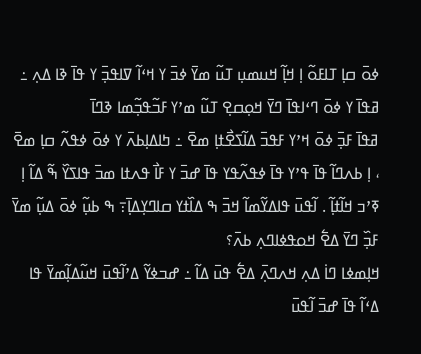ߦߋ߫ ߛߊ߲ ߠߊߓߋ߬ ߊ߲ ߞߊ߲߬ ߞߎߘߎ߲ ߠߎ߬ ߘߌ߫ ߦߏ߫ ߌ ߞߵߊ߬ ߜߊߟߏ߲߫ ߌ ߟߊ߫ ߢߊ ߡߍ߲ ߸ ߥߟߊ߫ ߌ ߦߋ߫ ߣߵߊߟߊ߫ ߣߌ߫ ߞߋ߲ߛߐ߲ ߠߎ߬ ߘߴߌ ߓߏ߬ߟߏ߲߬ߘߊ ߢߣߊ߫
ߥߟߊ߫ ߓߏ߲߫ ߦߋ߫ ߞߴߌ ߓߟߏ߫ ߡߊ߬ߖߐ߯ߙߊ߲ ߘߐ߫ ߸ ߤߊߡߊ߲ߕߍ߫ ߌ ߦߋ߫ ߦߟߍ߬ ߛߊ߲ ߘߐ߫ ، ߊ߲ ߕߍߣߊ߬ ߟߊ߫ ߟߴߌ ߟߊ߫ ߦߟߍ߬ߟߌ ߟߊ߫ ߝߏ߫ ߌ ߓߊ߯ ߟߍߙߊ ߘߏ߫ ߟߊߖߌ߰ ߒ߬ ߡߊ߬ ߊ߲ ߧߴߏ ߞߊ߬ߙߊ߲߬ . ߊ߬ߟߎ߫ ߟߊߡߌ߬ߘߊ߬ ߞߏ߫ ߒ ߡߊ߰ߙߌ ߛߊߣߌ߲ߡߊ߲߫߹ ߒ ߕߎ߲߬ ߦߋ߫ ߡߎ߲߬ ߘߌ߫ ߓߏ߲߰ ߣߌ߫ ߡߐ߱ ߞߋߟߦߊߣߍ߲ ߕߍ߫؟
ߞߊ߲ߘߦߊ ߣߊ߭ ߡߍ߲ ߞߍߣߍ߲߫ ߡߐ߱ ߟߎ߫ ߡߊ߬ ߸ ߝߏߦߌ߬ ߡߴߊ߬ߟߎ߫ ߞߎ߬ߡߊ߲߬ߘߌ߫ ߟߊ ߡߵߊ߬ ߟߊ߫ ߝߏ߫ ߊ߬ߟߎ߫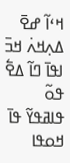ߞߵߊ߬ ߝߐ߫ ߡߍ߲ߞߍ߭ ߞߏ߫ ߊߟߊ߫ ߣߊ߬ ߡߐ߱ ߟߋ߬ ߟߊߥߟߌ߬ ߟߊ߫ ߞߋߟߊ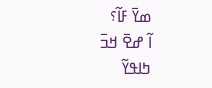ߘߌ߫ ߓߊ߬؟
ߊ߬ ߝߐ߫ ߞߏ߫ ߤߊߟߌ߬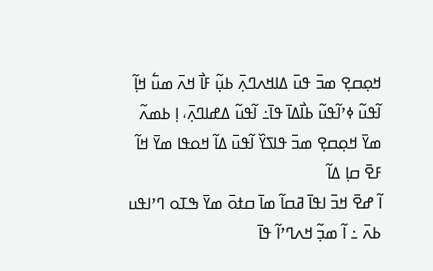ߞߋ߲ߛߐ߲ ߘߏ߫ ߟߎ߫ ߡߊߞߍߣߍ߲߫ ߕߎ߲߬ ߓߊ߯ ߞߍ߫ ߘߎ߱ ߞߊ߲߬ ߊ߬ߟߎ߬ ߦߴߊ߬ߟߎ߬ ߕߊ߯ߡߊ߫ ߟߊ߫߸ ߊ߬ߟߎ߬ ߡߝߊߣߍ߲߫، ߊ߲ ߕߘߍ߬ ߘߌ߫ ߞߋ߲ߛߐ߲ ߘߏ߫ ߟߊߖߌ߰ ߊ߬ߟߎ߫ ߡߊ߬ ߞߋߟߊ ߘߌ߫ ߞߊ߬ ߓߐ߫ ߛߊ߲ ߡߊ߬
ߊ߬ ߝߐ߫ ߞߏ߫ ߊߟߊ߫ ߥߛߊ߬ ߘߊ߫ ߛߙߋ߫ ߘߌ߫ ߒߠߋ ߣߴߊߟߎ ߕߍ߫ ߸ ߊ߬ ߘߏ߲߬ ߞߍߣߴߊ߬ ߟߊ߫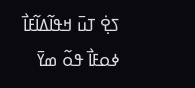ߖߐ߲߭ ߠߎ߫ ߞߟߊ߬ߡߊ߬ߓߊ߯ ߦߋߓߊ߯ ߟߋ߬ ߘߌ߫